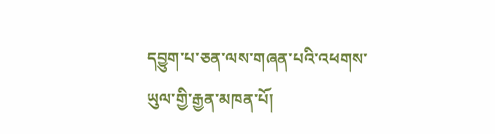དབྱུག་པ་ཅན་ལས་གཞན་པའི་འཕགས་ཡུལ་གྱི་རྒྱན་མཁན་པོ།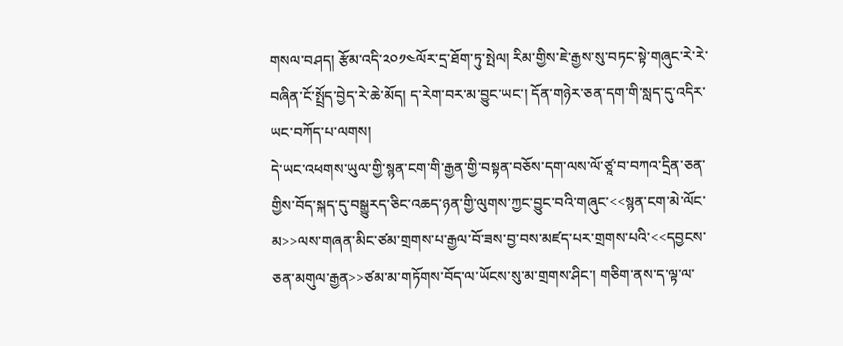གསལ་བཤད། རྩོམ་འདི་༢༠༡༤ལོར་དྲ་ཐོག་ཏུ་སྤེལ། རིམ་གྱིས་ཇེ་རྒྱས་སུ་བཏང་སྟེ་གཞུང་རེ་རེ་བཞིན་ངོ་སྤྲོད་བྱེད་རེ་ཆེ་མོད། ད་རེག་བར་མ་བྱུང་ཡང་། དོན་གཉེར་ཅན་དག་གི་སླད་དུ་འདིར་ཡང་བཀོད་པ་ལགས།
དེ་ཡང་འཕགས་ཡུལ་གྱི་སྙན་ངག་གི་རྒྱན་གྱི་བསྟན་བཅོས་དག་ལས་ལོ་ཙཱ་བ་བཀའ་དྲིན་ཅན་གྱིས་བོད་སྐད་དུ་བསྒྱུརད་ཅིང་འཆད་ཉན་གྱི་ལུགས་ཀྱང་བྱུང་བའི་གཞུང་<<སྙན་ངག་མེ་ལོང་མ>>ལས་གཞན་མིང་ཙམ་གྲགས་པ་རྒྱལ་བོ་ཟས་བྱ་བས་མཛད་པར་གྲགས་པའི་<<དབྱངས་ཅན་མགུལ་རྒྱན>>ཙམ་མ་གཏོགས་བོད་ལ་ཡོངས་སུ་མ་གྲགས་ཤིང་། གཅིག་ནས་ད་ལྟ་ལ་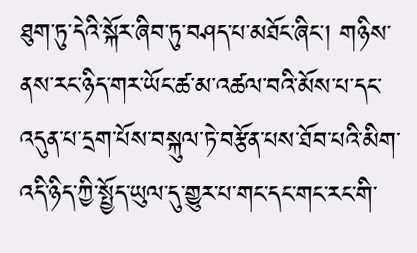ཐུག་ཏུ་དེའི་སྐོར་ཞིབ་ཏུ་བཤད་པ་མཐོང་ཞིང་། གཉིས་ནས་རང་ཉིད་གར་ཡོང་ཚ་མ་འཚལ་བའི་མོས་པ་དང་འདུན་པ་དྲག་པོས་བསྐུལ་ཏེ་བརྩོན་པས་ཐོབ་པའི་མིག་འདི་ཉིད་ཀྱི་སྤྱོད་ཡུལ་དུ་གྱུར་པ་གང་དང་གང་རང་གི་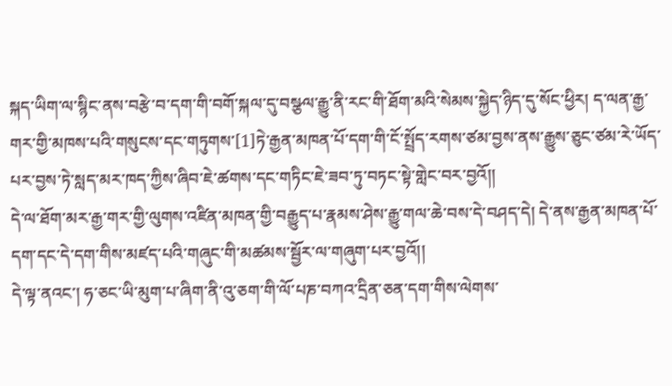སྐད་ཡིག་ལ་སྙིང་ནས་བརྩེ་བ་དག་གི་བགོ་སྐལ་དུ་བསྩལ་རྒྱུ་ནི་རང་གི་ཐོག་མའི་སེམས་སྐྱེད་ཉིད་དུ་སོང་ཕྱིར། ད་ལན་རྒྱ་གར་གྱི་མཁས་པའི་གསུངས་དང་གཏུགས་[1]ཏེ་རྒྱན་མཁན་པོ་དག་གི་ངོ་སྤྲོད་རགས་ཙམ་བྱས་ནས་རྒྱུས་ཅུང་ཙམ་རེ་ཡོད་པར་བྱས་ཏེ་སླད་མར་ཁད་ཀྱིས་ཞིབ་ཇེ་ཚགས་དང་གཏིང་ཇེ་ཟབ་ཏུ་བཏང་སྟེ་གླེང་བར་བྱའོ།།
དེ་ལ་ཐོག་མར་རྒྱ་གར་གྱི་ལུགས་འཛིན་མཁན་གྱི་བརྒྱུད་པ་རྣམས་ཤེས་རྒྱུ་གལ་ཆེ་བས་དེ་བཤད་དེ། དེ་ནས་རྒྱན་མཁན་པོ་དག་དང་དེ་དག་གིས་མཛད་པའི་གཞུང་གི་མཚམས་སྦྱོར་ལ་གཞུག་པར་བྱའོ།།
དེ་ལྟ་ནའང་། ཧ་ཅང་ཡི་མུག་པ་ཞིག་ནི་འུ་ཅག་གི་ལོ་པཎ་བཀའ་དྲིན་ཅན་དག་གིས་ལེགས་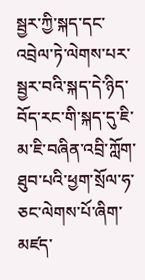སྦྱར་ཀྱི་སྐད་དང་འབྲེལ་ཏེ་ལེགས་པར་སྦྱར་བའི་སྐད་དེ་ཉིད་བོད་རང་གི་སྐད་དུ་ཇི་མ་ཇི་བཞིན་འབྲི་ཀློག་ཐུབ་པའི་ཕྱག་སྲོལ་ཧ་ཅང་ལེགས་པོ་ཞིག་མཛད་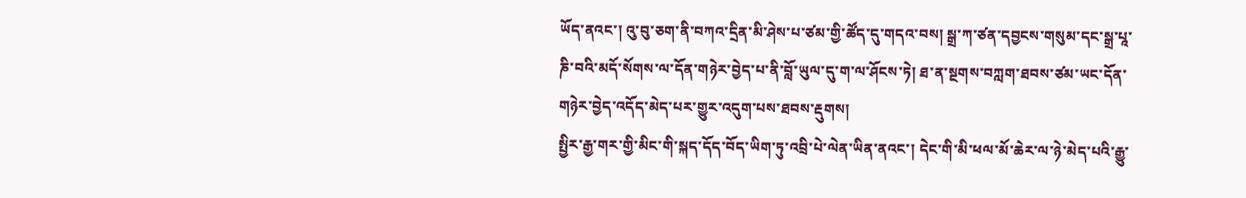ཡོད་ནའང་། འུ་བུ་ཅག་ནི་བཀའ་དྲིན་མི་ཤེས་པ་ཙམ་གྱི་ཚོད་དུ་གདའ་བས། སྒྲ་ཀ་ཙན་དབྱངས་གསུམ་དང་སྒྲ་པཱ་ཎི་བའི་མདོ་སོགས་ལ་དོན་གཉེར་བྱེད་པ་ནི་བློ་ཡུལ་དུ་ག་ལ་ཤོངས་ཏེ། ཐ་ན་སྔགས་བཀླག་ཐབས་ཙམ་ཡང་དོན་གཉེར་བྱེད་འདོད་མེད་པར་གྱུར་འདུག་པས་ཐབས་རྡུགས།
སྤྱིར་རྒྱ་གར་གྱི་མིང་གི་སྐད་དོད་བོད་ཡིག་ཏུ་འབྲི་པེ་ལེན་ཡིན་ནའང་། དེང་གི་མི་ཕལ་མོ་ཆེར་ལ་ཉེ་མེད་པའི་རྒྱུ་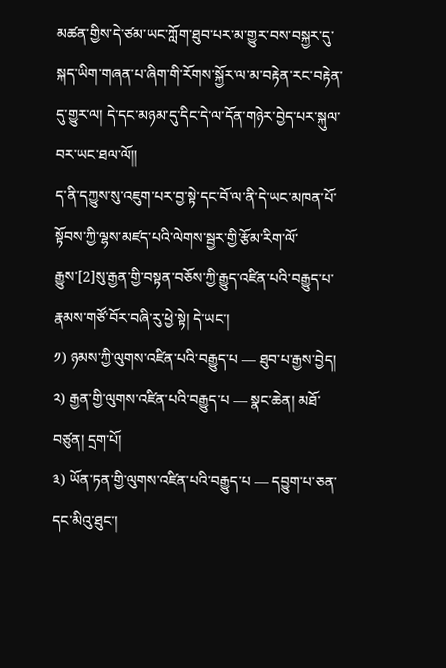མཚན་གྱིས་དེ་ཙམ་ཡང་ཀློག་ཐུབ་པར་མ་གྱུར་བས་བསྐྱར་དུ་སྐད་ཡིག་གཞན་པ་ཞིག་གི་རོགས་སྐྱོར་ལ་མ་བརྟེན་རང་བརྟེན་དུ་གྱུར་ལ། དེ་དང་མཉམ་དུ་དིང་དེ་ལ་དོན་གཉེར་བྱེད་པར་སྐུལ་བར་ཡང་ཐལ་ལོ།།
ད་ནི་དཀྱུས་སུ་འཇུག་པར་བྱ་སྟེ་དང་བོ་ལ་ནི་དེ་ཡང་མཁན་པོ་སྟོབས་ཀྱི་ལྷས་མཛད་པའི་ལེགས་སྦྱར་གྱི་རྩོམ་རིག་ལོ་རྒྱུས་[2]སུ་རྒྱན་གྱི་བསྟན་བཅོས་ཀྱི་རྒྱུད་འཛིན་པའི་བརྒྱུད་པ་རྣམས་གཙོ་བོར་བཞི་རུ་ཕྱེ་སྟེ། དེ་ཡང་།
༡) ཉམས་ཀྱི་ལུགས་འཛིན་པའི་བརྒྱུད་པ — ཐུབ་པ་རྒྱས་བྱེད།
༢) རྒྱན་གྱི་ལུགས་འཛིན་པའི་བརྒྱུད་པ — སྣང་ཆེན། མཐོ་བཙུན། དྲག་པོ།
༣) ཡོན་ཏན་གྱི་ལུགས་འཛིན་པའི་བརྒྱུད་པ — དབྱུག་པ་ཅན་དང་མིའུ་ཐུང་།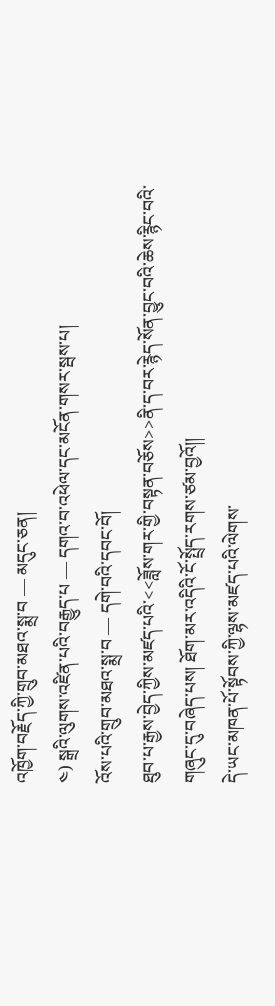འཁྱོག་བརྗོད་ཀྱི་གྲུབ་མཐའ་སྨྲ་བ — མདུང་ཅན།
༤) སྒྲའི་ལུགས་འཛིན་པའི་བརྒྱུད་པ — དགའ་བ་འཕེལ་དང་མངོན་གསར་སྦས་པ།
འོས་པའི་གྲུབ་མཐའ་སྨྲ་བ — དགེ་བའི་དབང་བོ།
ཐུབ་པ་རྒྱས་བྱེད་ཀྱིས་མཛད་པའི་<<ཟློས་གར་གྱི་བསྟན་བཅོས>>ནི་ད་བར་རྙེད་སོན་བྱུང་བའི་ཆེས་རྙིང་བའི་གཞུང་དུ་བཞེད་པས། ཐོག་མར་འདིའི་ངོ་སྤྲོད་རགས་ཙམ་བྱའོ།།
དེ་ཡང་མཁན་པོ་སྟོབས་ཀྱི་ལྷས་མཛད་པའི་ལེགས་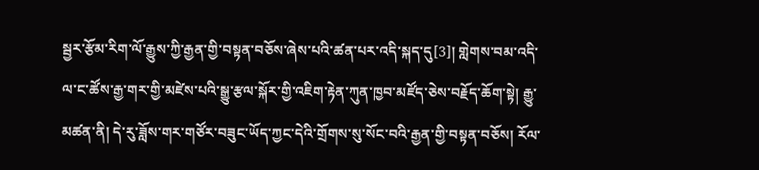སྦྱར་རྩོམ་རིག་ལོ་རྒྱུས་ཀྱི་རྒྱན་གྱི་བསྟན་བཅོས་ཞེས་པའི་ཚན་པར་འདི་སྐད་དུ[3]། གླེགས་བམ་འདི་ལ་ང་ཚོས་རྒྱ་གར་གྱི་མཛེས་པའི་སྒྱུ་རྩལ་སྐོར་གྱི་འཇིག་རྟེན་ཀུན་ཁྱབ་མཛོད་ཅེས་བརྗོད་ཆོག་སྟེ། རྒྱུ་མཚན་ནི། དེ་རུ་ཟློས་གར་གཙོར་བཟུང་ཡོད་ཀྱང་དེའི་གྲོགས་སུ་སོང་བའི་རྒྱན་གྱི་བསྟན་བཅོས། རོལ་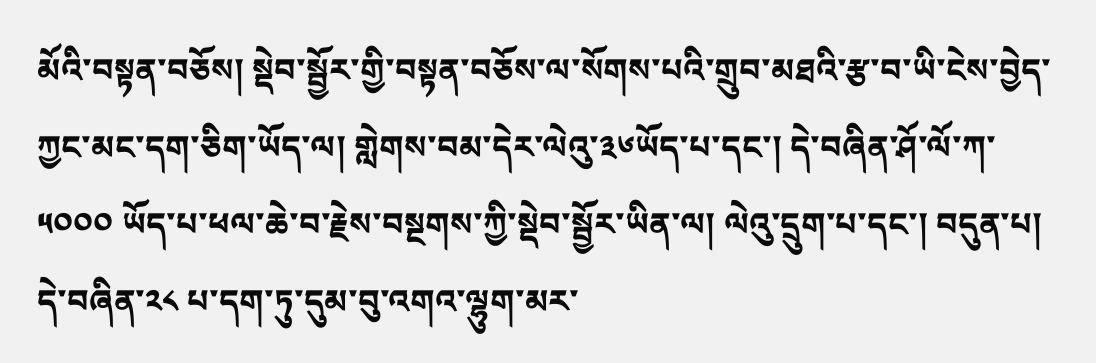མོའི་བསྟན་བཅོས། སྡེབ་སྦྱོར་གྱི་བསྟན་བཅོས་ལ་སོགས་པའི་གྲུབ་མཐའི་རྩ་བ་ཡི་ངེས་བྱེད་ཀྱང་མང་དག་ཅིག་ཡོད་ལ། གླེགས་བམ་དེར་ལེའུ་༣༦ཡོད་པ་དང་། དེ་བཞིན་ཤོ་ལོ་ཀ་༥༠༠༠ ཡོད་པ་ཕལ་ཆེ་བ་རྗེས་བསྔགས་ཀྱི་སྡེབ་སྦྱོར་ཡིན་ལ། ལེའུ་དྲུག་པ་དང་། བདུན་པ། དེ་བཞིན་༢༨ པ་དག་ཏུ་དུམ་བུ་འགའ་ལྷུག་མར་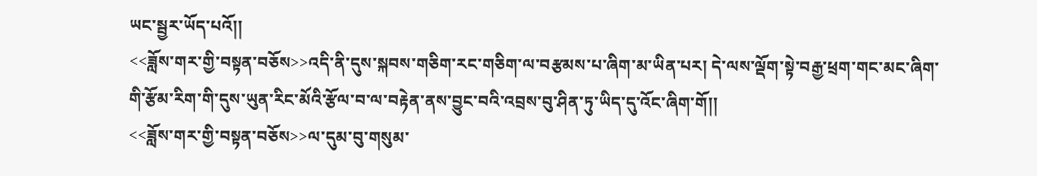ཡང་སྦྱར་ཡོད་པའོ།།
<<ཟློས་གར་གྱི་བསྟན་བཅོས>>འདི་ནི་དུས་སྐབས་གཅིག་རང་གཅིག་ལ་བརྩམས་པ་ཞིག་མ་ཡིན་པར། དེ་ལས་ལྡོག་སྟེ་བརྒྱ་ཕྲག་གང་མང་ཞིག་གི་རྩོམ་རིག་གི་དུས་ཡུན་རིང་མོའི་རྩོལ་བ་ལ་བརྟེན་ནས་བྱུང་བའི་འབྲས་བུ་ཤིན་ཏུ་ཡིད་དུ་འོང་ཞིག་གོ།།
<<ཟློས་གར་གྱི་བསྟན་བཅོས>>ལ་དུམ་བུ་གསུམ་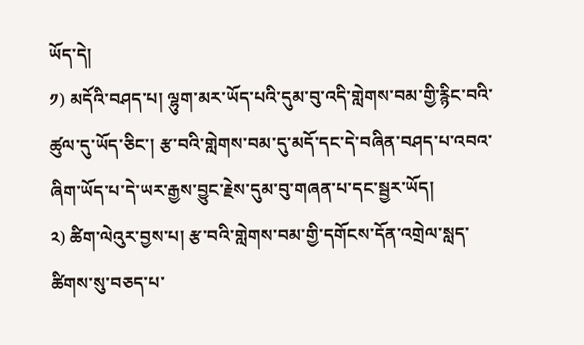ཡོད་དེ།
༡) མདོའི་བཤད་པ། ལྷུག་མར་ཡོད་པའི་དུམ་བུ་འདི་གླེགས་བམ་གྱི་རྙིང་བའི་ཚུལ་དུ་ཡོད་ཅིང་། རྩ་བའི་གླེགས་བམ་དུ་མདོ་དང་དེ་བཞིན་བཤད་པ་འབའ་ཞིག་ཡོད་པ་དེ་ཡར་རྒྱས་བྱུང་རྗེས་དུམ་བུ་གཞན་པ་དང་སྦྱར་ཡོད།
༢) ཚིག་ལེའུར་བྱས་པ། རྩ་བའི་གླེགས་བམ་གྱི་དགོངས་དོན་འགྲེལ་སླད་ཚིགས་སུ་བཅད་པ་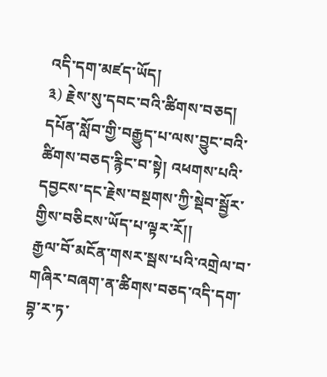འདི་དག་མཛད་ཡོད།
༣) རྗེས་སུ་དབང་བའི་ཚིགས་བཅད། དཔོན་སློབ་གྱི་བརྒྱུད་པ་ལས་བྱུང་བའི་ཚིགས་བཅད་རྙིང་བ་སྟེ། འཕགས་པའི་དབྱངས་དང་རྗེས་བསྔགས་ཀྱི་སྡེབ་སྦྱོར་གྱིས་བཅིངས་ཡོད་པ་ལྟར་རོ།།
རྒྱལ་བོ་མངོན་གསར་སྦས་པའི་འགྲེལ་བ་གཞིར་བཞག་ན་ཚིགས་བཅད་འདི་དག་བྷ་ར་ཏ་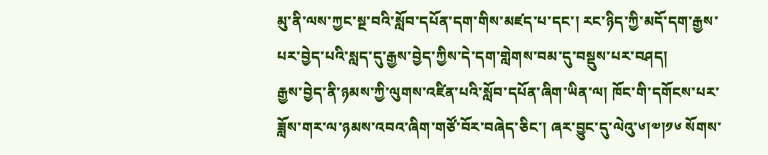མུ་ནི་ལས་ཀྱང་སྔ་བའི་སློབ་དཔོན་དག་གིས་མཛད་པ་དང་། རང་ཉིད་ཀྱི་མདོ་དག་རྒྱས་པར་བྱེད་པའི་སླད་དུ་རྒྱས་བྱེད་ཀྱིས་དེ་དག་གླེགས་བམ་དུ་བསྡུས་པར་བཤད།
རྒྱས་བྱེད་ནི་ཉམས་ཀྱི་ལུགས་འཛིན་པའི་སློབ་དཔོན་ཞིག་ཡིན་ལ། ཁོང་གི་དགོངས་པར་ཟློས་གར་ལ་ཉམས་འབའ་ཞིག་གཙོ་བོར་བཞེད་ཅིང་། ཞར་བྱུང་དུ་ལེའུ་༦།༧།༡༦ སོགས་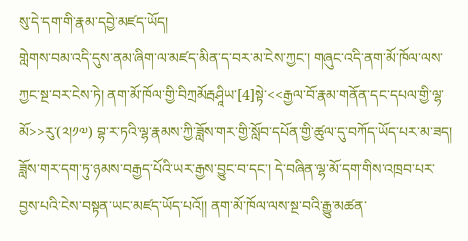སུ་དེ་དག་གི་རྣམ་དབྱེ་མཛད་ཡོད།
གླེགས་བམ་འདི་དུས་ནམ་ཞིག་ལ་མཛད་མིན་ད་བར་མ་ངེས་ཀྱང་། གཞུང་འདི་ནག་མོ་ཁོལ་ལས་ཀྱང་སྔ་བར་ངེས་ཏེ། ནག་མོ་ཁོལ་གྱི་བིཀྲམོརྦཤཱིཡ་[4]སྟེ་<<རྒྱལ་བོ་རྣམ་གནོན་དང་དཔལ་གྱི་ལྷ་མོ>>རུ་(༢།༡༧) བྷ་ར་ཏའི་ལྷ་རྣམས་ཀྱི་ཟློས་གར་གྱི་སློབ་དཔོན་གྱི་ཚུལ་དུ་བཀོད་ཡོད་པར་མ་ཟད། ཟློས་གར་དག་ཏུ་ཉམས་བརྒྱད་པོའི་ཡར་རྒྱས་བྱུང་བ་དང་། དེ་བཞིན་ལྷ་མོ་དག་གིས་འཁྲབ་པར་བྱས་པའི་ངེས་བསྟན་ཡང་མཛད་ཡོད་པའོ།། ནག་མོ་ཁོལ་ལས་སྔ་བའི་རྒྱུ་མཚན་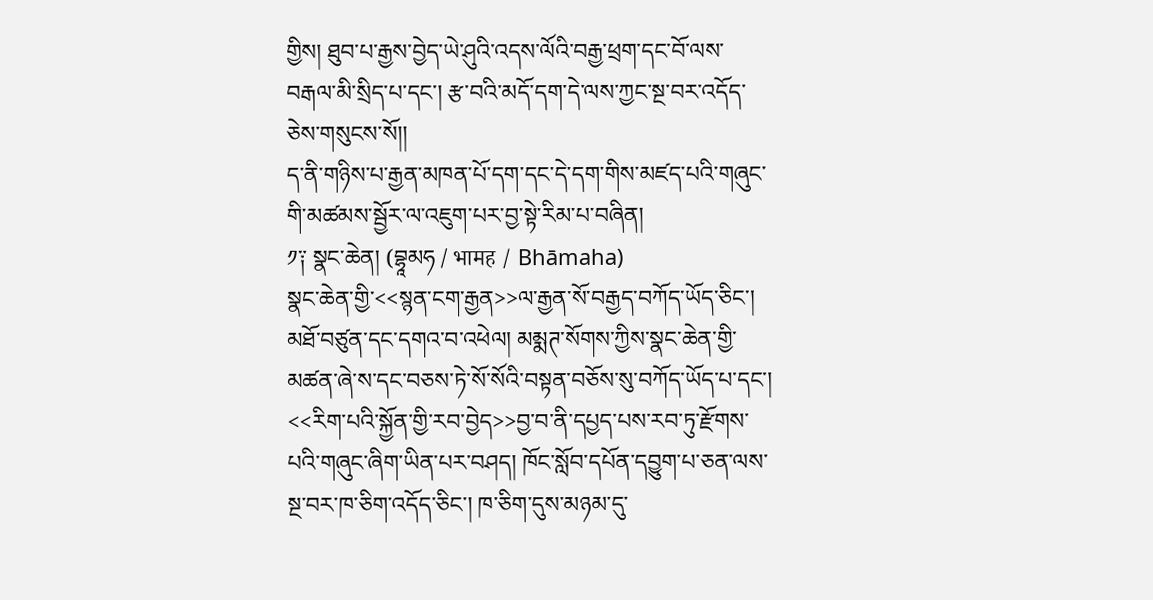གྱིས། ཐུབ་པ་རྒྱས་བྱེད་ཡེ་ཤུའི་འདས་ལོའི་བརྒྱ་ཕྲག་དང་བོ་ལས་བརྒལ་མི་སྲིད་པ་དང་། རྩ་བའི་མདོ་དག་དེ་ལས་ཀྱང་སྔ་བར་འདོད་ཅེས་གསུངས་སོ།།
ད་ནི་གཉིས་པ་རྒྱན་མཁན་པོ་དག་དང་དེ་དག་གིས་མཛད་པའི་གཞུང་གི་མཚམས་སྦྱོར་ལ་འཇུག་པར་བྱ་སྟེ་རིམ་པ་བཞིན།
༡༑ སྣང་ཆེན། (བྷཱམཧ / भामह / Bhāmaha)
སྣང་ཆེན་གྱི་<<སྙན་ངག་རྒྱན>>ལ་རྒྱན་སོ་བརྒྱད་བཀོད་ཡོད་ཅིང་། མཐོ་བཙུན་དང་དགའ་བ་འཕེལ། མམྨཊ་སོགས་ཀྱིས་སྣང་ཆེན་གྱི་མཚན་ཞེ་ས་དང་བཅས་ཏེ་སོ་སོའི་བསྟན་བཅོས་སུ་བཀོད་ཡོད་པ་དང་། <<རིག་པའི་སྐྱོན་གྱི་རབ་བྱེད>>བྱ་བ་ནི་དཔྱད་པས་རབ་ཏུ་རྫོགས་པའི་གཞུང་ཞིག་ཡིན་པར་བཤད། ཁོང་སློབ་དཔོན་དབྱུག་པ་ཅན་ལས་སྔ་བར་ཁ་ཅིག་འདོད་ཅིང་། ཁ་ཅིག་དུས་མཉམ་དུ་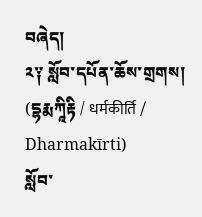བཞེད།
༢༑ སློབ་དཔོན་ཆོས་གྲགས། (དྷརྨཀཱིརྟི / धर्मकीर्ति / Dharmakīrti)
སློབ་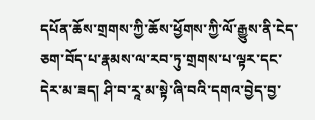དཔོན་ཆོས་གྲགས་ཀྱི་ཆོས་ཕྱོགས་ཀྱི་ལོ་རྒྱུས་ནི་ངེད་ཅག་བོད་པ་རྣམས་ལ་རབ་ཏུ་གྲགས་པ་ལྟར་དང་དེར་མ་ཟད། ཤི་བ་རཱ་མ་སྟེ་ཞི་བའི་དགའ་བྱེད་བྱ་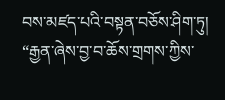བས་མཛད་པའི་བསྟན་བཅོས་ཤིག་ཏུ། “རྒྱན་ཞེས་བྱ་བ་ཆོས་གྲགས་ཀྱིས་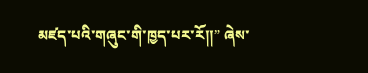མཛད་པའི་གཞུང་གི་ཁྱད་པར་རོ།།” ཞེས་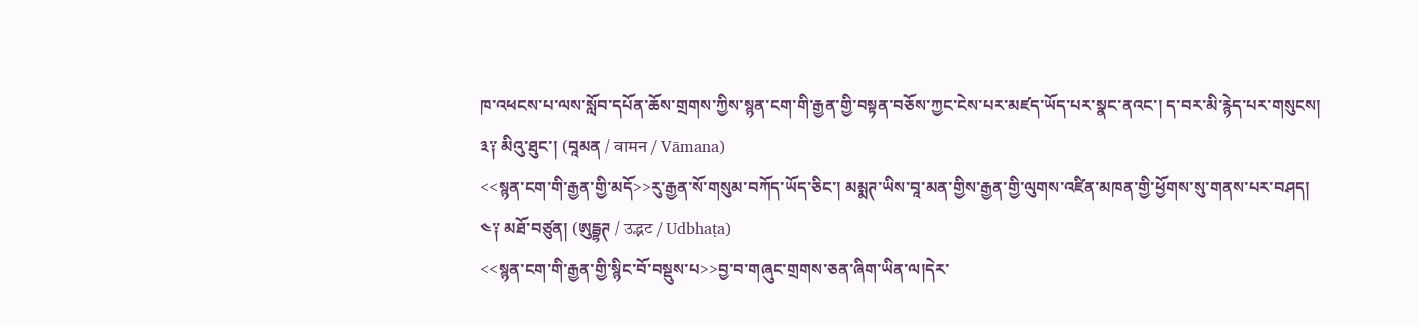ཁ་འཕངས་པ་ལས་སློབ་དཔོན་ཆོས་གྲགས་ཀྱིས་སྙན་ངག་གི་རྒྱན་གྱི་བསྟན་བཅོས་ཀྱང་ངེས་པར་མཛད་ཡོད་པར་སྣང་ནའང་། ད་བར་མི་རྙེད་པར་གསུངས།
༣༑ མིའུ་ཐུང་། (བཱམན / वामन / Vāmana)
<<སྙན་ངག་གི་རྒྱན་གྱི་མདོ>>རུ་རྒྱན་སོ་གསུམ་བཀོད་ཡོད་ཅིང་། མམྨཊ་ཡིས་བཱ་མན་གྱིས་རྒྱན་གྱི་ལུགས་འཛིན་མཁན་གྱི་ཕྱོགས་སུ་གནས་པར་བཤད།
༤༑ མཐོ་བཙུན། (ཨུདྦྷཊ / उद्भट / Udbhaṭa)
<<སྙན་ངག་གི་རྒྱན་གྱི་སྙིང་བོ་བསྡུས་པ>>བྱ་བ་གཞུང་གྲགས་ཅན་ཞིག་ཡིན་ལ།དེར་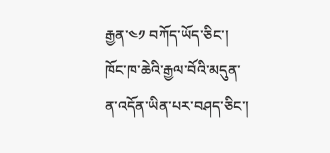རྒྱན་༤༡ བཀོད་ཡོད་ཅིང་། ཁོང་ཁ་ཆེའི་རྒྱལ་བོའི་མདུན་ན་འདོན་ཡིན་པར་བཤད་ཅིང་།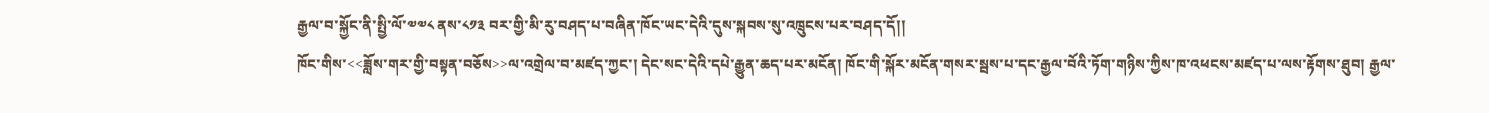རྒྱལ་བ་སྐྱོང་ནི་སྤྱི་ལོ་༧༧༨ ནས་༨༡༣ བར་གྱི་མི་རུ་བཤད་པ་བཞིན་ཁོང་ཡང་དེའི་དུས་སྐབས་སུ་འཁྲུངས་པར་བཤད་དོ།།
ཁོང་གིས་<<ཟློས་གར་གྱི་བསྟན་བཅོས>>ལ་འགྲེལ་བ་མཛད་ཀྱང་། དེང་སང་དེའི་དཔེ་རྒྱུན་ཆད་པར་མངོན། ཁོང་གི་སྐོར་མངོན་གསར་སྦས་པ་དང་རྒྱལ་བོའི་ཏོག་གཉིས་ཀྱིས་ཁ་འཕངས་མཛད་པ་ལས་རྟོགས་ཐུབ། རྒྱལ་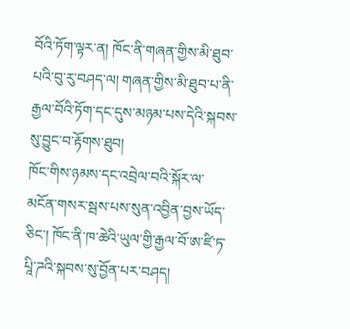བོའི་ཏོག་ལྟར་ན། ཁོང་ནི་གཞན་གྱིས་མི་ཐུབ་པའི་བུ་རུ་བཤད་ལ། གཞན་གྱིས་མི་ཐུབ་པ་ནི་རྒྱལ་བོའི་ཏོག་དང་དུས་མཉམ་པས་དེའི་སྐབས་སུ་བྱུང་བ་རྟོགས་ཐུབ།
ཁོང་གིས་ཉམས་དང་འབྲེལ་བའི་སྐོར་ལ་མངོན་གསར་སྦས་པས་སུན་འབྱིན་བྱས་ཡོད་ཅིང་། ཁོང་ནི་ཁ་ཆེའི་ཡུལ་གྱི་རྒྱལ་བོ་ཨ་ཛི་ཏ་པཱི་ཌའི་སྐབས་སུ་བྱོན་པར་བཤད།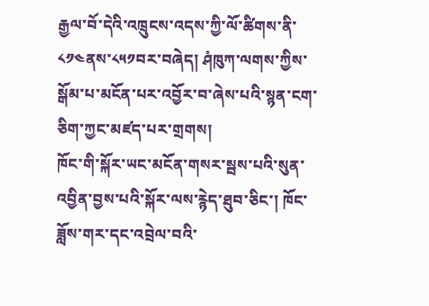རྒྱལ་བོ་དེའི་འཁྲུངས་འདས་ཀྱི་ལོ་ཚིགས་ནི་༨༡༤ནས་༨༥༡བར་བཞེད། ཤཾཁུཀ་ལགས་ཀྱིས་སྒོམ་པ་མངོན་པར་འབྱོར་བ་ཞེས་པའི་སྙན་ངག་ཅིག་ཀྱང་མཛད་པར་གྲགས།
ཁོང་གི་སྐོར་ཡང་མངོན་གསར་སྦས་པའི་སུན་འབྱིན་བྱས་པའི་སྐོར་ལས་རྙེད་ཐུབ་ཅིང་། ཁོང་ཟློས་གར་དང་འབྲེལ་བའི་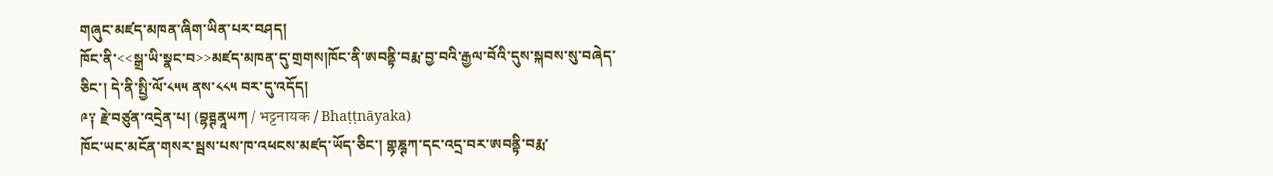གཞུང་མཛད་མཁན་ཞིག་ཡིན་པར་བཤད།
ཁོང་ནི་<<སྒྲ་ཡི་སྣང་བ>>མཛད་མཁན་དུ་གྲགས།ཁོང་ནི་ཨབནྟི་བརྨ་བྱ་བའི་རྒྱལ་བོའི་དུས་སྐབས་སུ་བཞེད་ཅིང་། དེ་ནི་སྤྱི་ལོ་༨༥༥ ནས་༨༨༥ བར་དུ་འདོད།
༩༑ རྗེ་བཙུན་འདྲེན་པ། (བྷཊྚནཱཡཀ / भट्टनायक / Bhaṭṭnāyaka)
ཁོང་ཡང་མངོན་གསར་སྦས་པས་ཁ་འཕངས་མཛད་ཡོད་ཅིང་། གྷཎྚཀ་དང་འདྲ་བར་ཨབནྟི་བརྨ་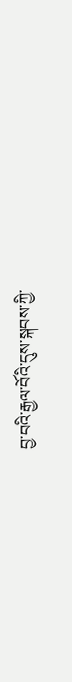བྱ་བའི་རྒྱལ་བོའི་དུས་སྐབས་ཀྱི་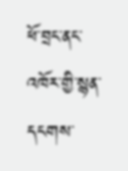ཕོ་བྲང་ནང་འཁོར་གྱི་སྙན་དངགས་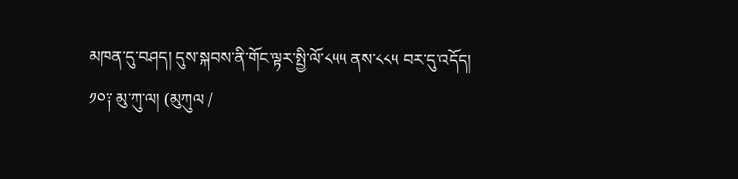མཁན་དུ་བཤད། དུས་སྐབས་ནི་གོང་ལྟར་སྤྱི་ལོ་༨༥༥ ནས་༨༨༥ བར་དུ་འདོད།
༡༠༑ མུ་ཀུ་ལ། (མུཀུལ /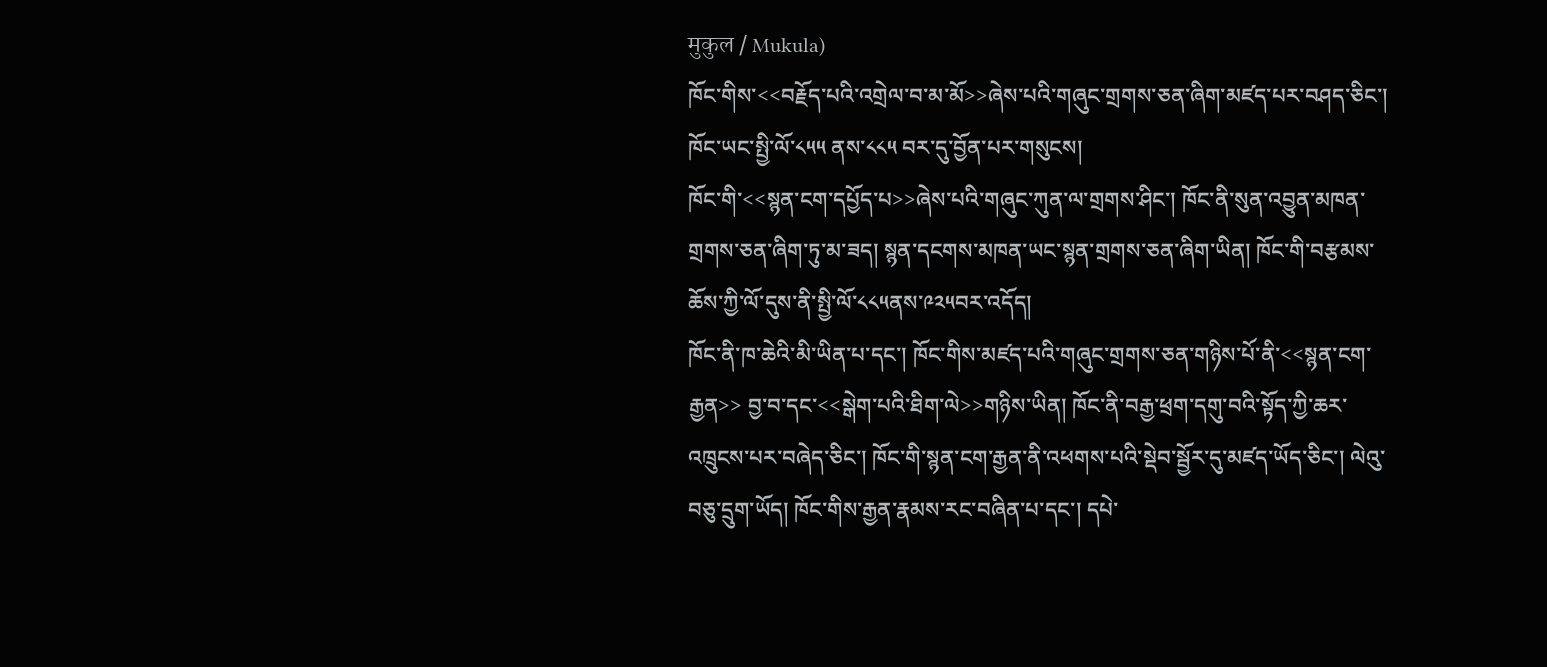मुकुल / Mukula)
ཁོང་གིས་<<བརྗོད་པའི་འགྲེལ་བ་མ་མོ>>ཞེས་པའི་གཞུང་གྲགས་ཅན་ཞིག་མཛད་པར་བཤད་ཅིང་། ཁོང་ཡང་སྤྱི་ལོ་༨༥༥ ནས་༨༨༥ བར་དུ་བྱོན་པར་གསུངས།
ཁོང་གི་<<སྙན་ངག་དཔྱོད་པ>>ཞེས་པའི་གཞུང་ཀུན་ལ་གྲགས་ཤིང་། ཁོང་ནི་སུན་འབྱུན་མཁན་གྲགས་ཅན་ཞིག་ཏུ་མ་ཟད། སྙན་དངགས་མཁན་ཡང་སྙན་གྲགས་ཅན་ཞིག་ཡིན། ཁོང་གི་བརྩམས་ཆོས་ཀྱི་ལོ་དུས་ནི་སྤྱི་ལོ་༨༨༥ནས་༩༢༥བར་འདོད།
ཁོང་ནི་ཁ་ཆེའི་མི་ཡིན་པ་དང་། ཁོང་གིས་མཛད་པའི་གཞུང་གྲགས་ཅན་གཉིས་པོ་ནི་<<སྙན་ངག་རྒྱན>> བྱ་བ་དང་<<སྒེག་པའི་ཐིག་ལེ>>གཉིས་ཡིན། ཁོང་ནི་བརྒྱ་ཕྲག་དགུ་བའི་སྟོད་ཀྱི་ཆར་འཁྲུངས་པར་བཞེད་ཅིང་། ཁོང་གི་སྙན་ངག་རྒྱན་ནི་འཕགས་པའི་སྡེབ་སྦྱོར་དུ་མཛད་ཡོད་ཅིང་། ལེའུ་བཅུ་དྲུག་ཡོད། ཁོང་གིས་རྒྱན་རྣམས་རང་བཞིན་པ་དང་། དཔེ་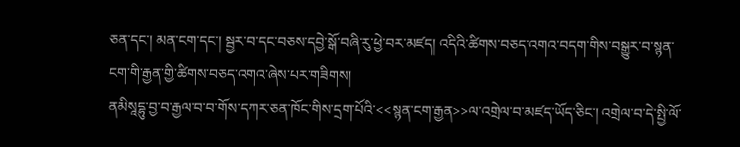ཅན་དང་། མན་ངག་དང་། སྦྱར་བ་དང་བཅས་དབྱེ་སྒོ་བཞི་རུ་ཕྱེ་བར་མཛད། འདིའི་ཚིགས་བཅད་འགའ་བདག་གིས་བསྒྱུར་བ་སྙན་ངག་གི་རྒྱན་གྱི་ཚིགས་བཅད་འགའ་ཞེས་པར་གཟིགས།
ནམིསཱདྷུ་བྱ་བ་རྒྱལ་བ་བ་གོས་དཀར་ཅན་ཁོང་གིས་དྲག་པོའི་<<སྙན་ངག་རྒྱན>>ལ་འགྲེལ་བ་མཛད་ཡོད་ཅིང་། འགྲེལ་བ་དེ་སྤྱི་ལོ་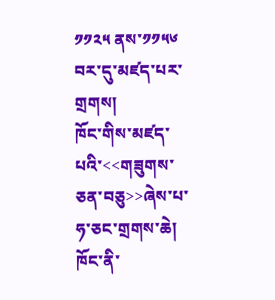༡༡༢༥ ནས་༡༡༥༦ བར་དུ་མཛད་པར་གྲགས།
ཁོང་གིས་མཛད་པའི་<<གཟུགས་ཅན་བཅུ>>ཞེས་པ་ཧ་ཅང་གྲགས་ཆེ། ཁོང་ནི་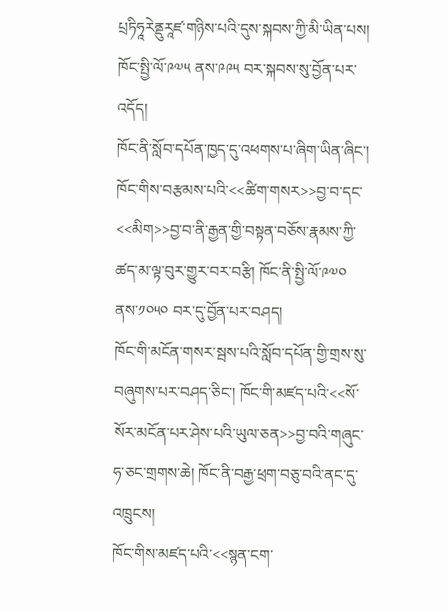པྲཏིཧཱརེནྡུརཱཛ་གཉིས་པའི་དུས་སྐབས་ཀྱི་མི་ཡིན་པས། ཁོང་སྤྱི་ལོ་༩༧༥ ནས་༩༩༥ བར་སྐབས་སུ་བྱོན་པར་འདོད།
ཁོང་ནི་སློབ་དཔོན་ཁྱད་དུ་འཕགས་པ་ཞིག་ཡིན་ཞིང་། ཁོང་གིས་བརྩམས་པའི་<<ཚིག་གསར>>བྱ་བ་དང་<<མིག>>བྱ་བ་ནི་རྒྱན་གྱི་བསྟན་བཅོས་རྣམས་ཀྱི་ཚད་མ་ལྟ་བུར་གྱུར་བར་བརྩི། ཁོང་ནི་སྤྱི་ལོ་༩༧༠ ནས་༡༠༥༠ བར་དུ་བྱོན་པར་བཤད།
ཁོང་གི་མངོན་གསར་སྦས་པའི་སློབ་དཔོན་གྱི་གྲས་སུ་བཞུགས་པར་བཤད་ཅིང་། ཁོང་གི་མཛད་པའི་<<སོ་སོར་མངོན་པར་ཤེས་པའི་ཡུལ་ཅན>>བྱ་བའི་གཞུང་ཧ་ཅང་གྲགས་ཆེ། ཁོང་ནི་བརྒྱ་ཕྲག་བཅུ་བའི་ནང་དུ་འཁྲུངས།
ཁོང་གིས་མཛད་པའི་<<སྙན་ངག་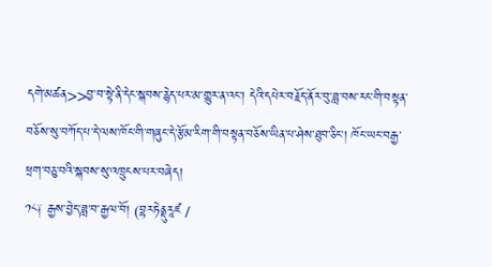དགེ་མཚན>>བྱ་བ་སྟེ་ནི་དེང་སྐབས་རྙེད་པར་མ་གྱུར་ན་འང་། དེའི་དཔེར་བརྗོད་ནོར་བུ་ཟླ་བས་རང་གི་བསྟན་བཅོས་སུ་བཀོད་པ་དེ་ལས་ཁོང་གི་གཞུང་དེ་རྩོམ་རིག་གི་བསྟན་བཅོས་ཡིན་པ་ཤེས་ཐུབ་ཅིང་། ཁོང་ཡང་བརྒྱ་ཕྲག་བཅུ་བའི་སྐབས་སུ་འཁྲུངས་པར་བཞེད།
༡༨༑ རྒྱས་བྱེད་ཟླ་བ་རྒྱལ་བོ། (བྷརཏེནྡུརཱཛ /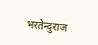भरतेन्दुराज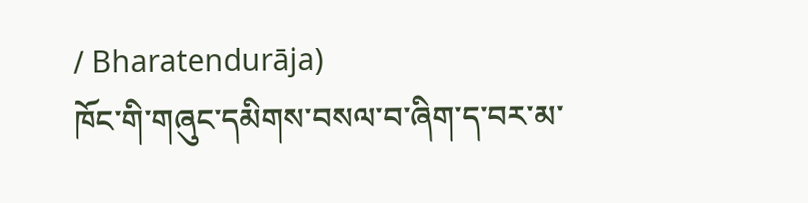/ Bharatendurāja)
ཁོང་གི་གཞུང་དམིགས་བསལ་བ་ཞིག་ད་བར་མ་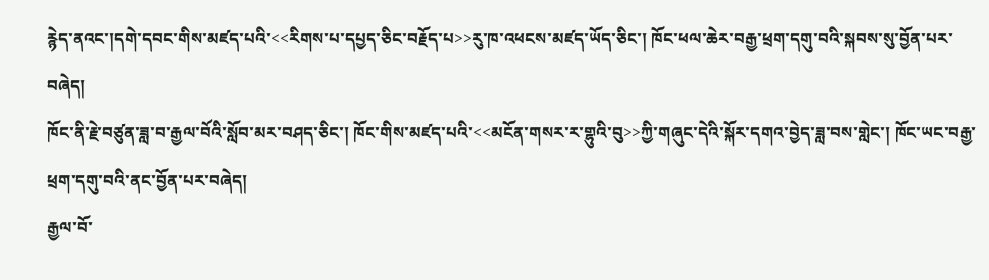རྙེད་ནའང་།དགེ་དབང་གིས་མཛད་པའི་<<རིགས་པ་དཔྱད་ཅིང་བརྗོད་པ>>རུ་ཁ་འཕངས་མཛད་ཡོད་ཅིང་། ཁོང་ཕལ་ཆེར་བརྒྱ་ཕྲག་དགུ་བའི་སྐབས་སུ་བྱོན་པར་བཞེད།
ཁོང་ནི་རྗེ་བཙུན་ཟླ་བ་རྒྱལ་བོའི་སློབ་མར་བཤད་ཅིང་། ཁོང་གིས་མཛད་པའི་<<མངོན་གསར་ར་གྷུའི་བུ>>ཀྱི་གཞུང་དེའི་སྐོར་དགའ་བྱེད་ཟླ་བས་གླེང་། ཁོང་ཡང་བརྒྱ་ཕྲག་དགུ་བའི་ནང་བྱོན་པར་བཞེད།
རྒྱལ་བོ་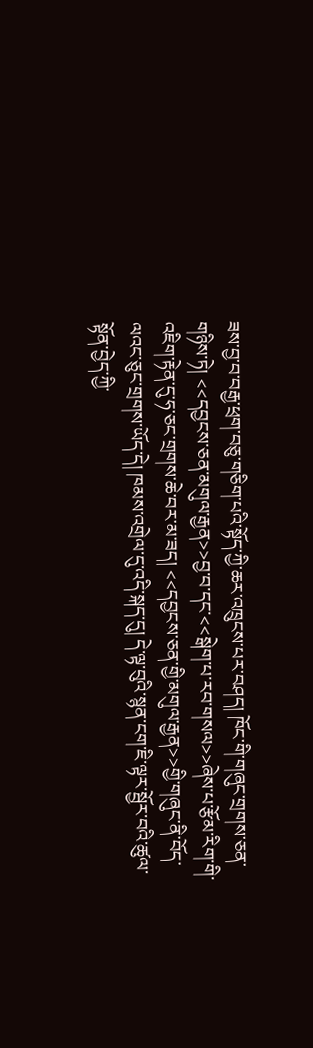ཟས་བྱ་བ་བརྒྱ་ཕྲག་བཅུ་གཅིག་པའི་སྟོད་ཀྱི་ཆར་འཁྲུངས་པར་བཤད། ཁོང་གི་གཞུང་གྲགས་ཅན་གཉིས་ཏེ། <<དབྱངས་ཅན་མགུལ་རྒྱན>>བྱ་བ་དང་<<སྒེག་པ་རབ་གསལ>>ཞེས་པ་རྩོམ་རིག་གི་འཇིག་རྟེན་དུ་ཧ་ཅང་གྲགས་ཆེ་བར་མ་ཟད། <<དབྱངས་ཅན་གྱི་མགུལ་རྒྱན>>གྱི་གཞུང་ནི་བོད་ལའང་ཅུང་གྲགས་ཡོད་དེ། ཁམས་འགྲེལ་དུ་འདི་སྐད་དུ། དེ་ལྟ་བུའི་སྙན་ངག་ཇི་ལྟར་སྦྱོར་བའི་ཚུལ་སྟོན་བྱེད་ཀྱི་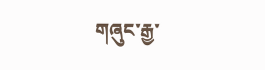གཞུང་རྒྱ་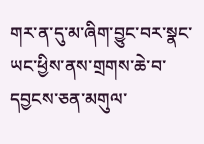གར་ན་དུ་མ་ཞིག་བྱུང་བར་སྣང་ཡང་ཕྱིས་ནས་གྲགས་ཆེ་བ་དབྱངས་ཅན་མགུལ་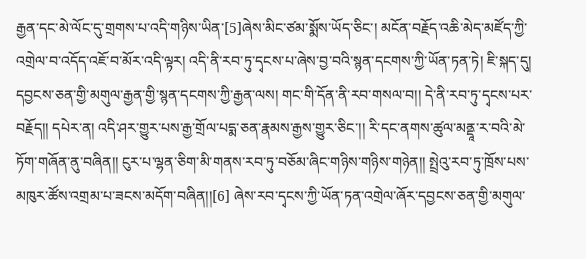རྒྱན་དང་མེ་ལོང་དུ་གྲགས་པ་འདི་གཉིས་ཡིན་[5]ཞེས་མིང་ཙམ་སྨོས་ཡོད་ཅིང་། མངོན་བརྗོད་འཆི་མེད་མཛོད་ཀྱི་འགྲེལ་བ་འདོད་འཇོ་བ་མོར་འདི་ལྟར། འདི་ནི་རབ་ཏུ་དྭངས་པ་ཞེས་བྱ་བའི་སྙན་དངགས་ཀྱི་ཡོན་ཏན་ཏེ། ཇི་སྐད་དུ། དབྱངས་ཅན་གྱི་མགུལ་རྒྱན་གྱི་སྙན་དངགས་ཀྱི་རྒྱན་ལས། གང་གི་དོན་ནི་རབ་གསལ་བ།། དེ་ནི་རབ་ཏུ་དྭངས་པར་བརྗོད།། དཔེར་ན། འདི་ཤར་གྱུར་པས་རྒྱ་གྲོལ་པདྨ་ཅན་རྣམས་རྒྱས་གྱུར་ཅིང་།། རི་དང་ནགས་ཚུལ་མནྡཱ་ར་བའི་མེ་ཏོག་གཞོན་ནུ་བཞིན།། ངུར་པ་ལྷན་ཅིག་མི་གནས་རབ་ཏུ་བཅོམ་ཞིང་གཉིས་གཉིས་གཉེན།། སྤྲེའུ་རབ་ཏུ་ཁྲོས་པས་མཁུར་ཚོས་འགྲམ་པ་ཟངས་མདོག་བཞིན།།[6] ཞེས་རབ་དྭངས་ཀྱི་ཡོན་ཏན་འགྲེལ་ཞོར་དབྱངས་ཅན་གྱི་མགུལ་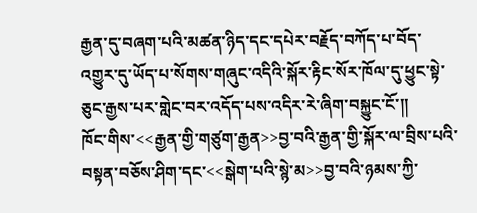རྒྱན་དུ་བཞག་པའི་མཚན་ཉིད་དང་དཔེར་བརྗོད་བཀོད་པ་བོད་འགྱུར་དུ་ཡོད་པ་སོགས་གཞུང་འདིའི་སྐོར་རྟིང་སོར་ཁོལ་དུ་ཕྱུང་སྟེ་ཅུང་རྒྱས་པར་གླེང་བར་འདོད་པས་འདིར་རེ་ཞིག་བསྐྱུང་ངོ་།།
ཁོང་གིས་<<རྒྱན་གྱི་གཙུག་རྒྱན>>བྱ་བའི་རྒྱན་གྱི་སྐོར་ལ་བྲིས་པའི་བསྟན་བཅོས་ཤིག་དང་<<སྒེག་པའི་སྙེ་མ>>བྱ་བའི་ཉམས་ཀྱི་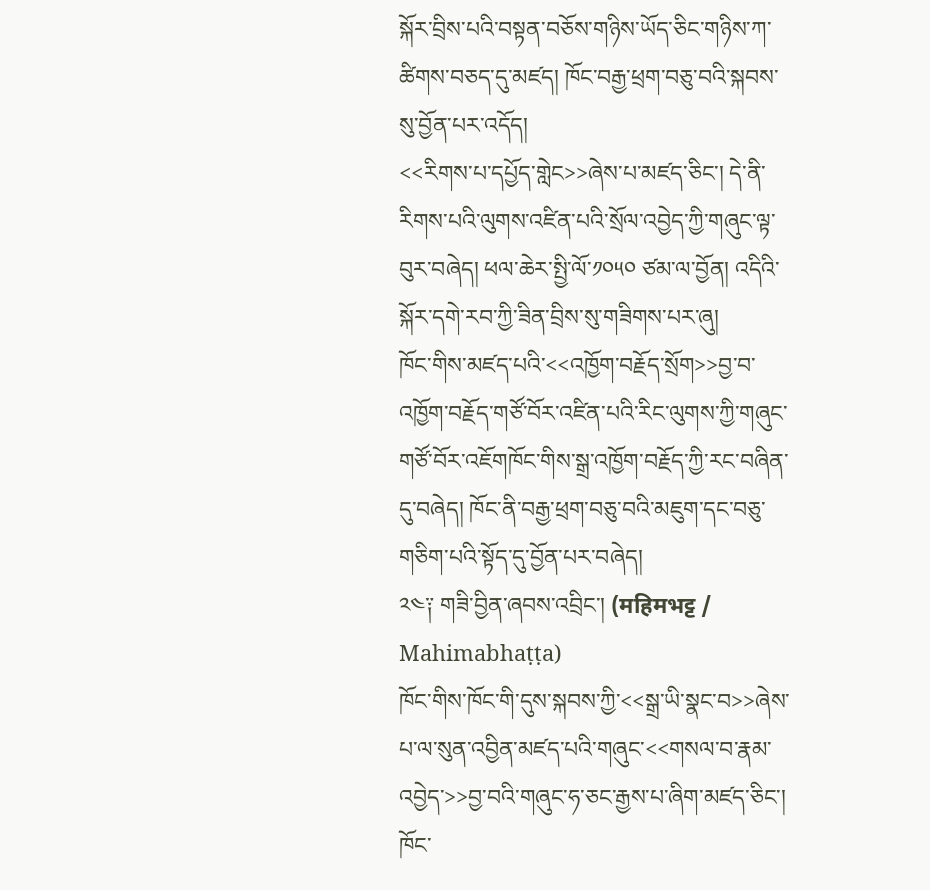སྐོར་བྲིས་པའི་བསྟན་བཅོས་གཉིས་ཡོད་ཅིང་གཉིས་ཀ་ཚིགས་བཅད་དུ་མཛད། ཁོང་བརྒྱ་ཕྲག་བཅུ་བའི་སྐབས་སུ་བྱོན་པར་འདོད།
<<རིགས་པ་དཔྱོད་གླེང>>ཞེས་པ་མཛད་ཅིང་། དེ་ནི་རིགས་པའི་ལུགས་འཛིན་པའི་སྲོལ་འབྱེད་ཀྱི་གཞུང་ལྟ་བུར་བཞེད། ཕལ་ཆེར་སྤྱི་ལོ་༡༠༥༠ ཙམ་ལ་བྱོན། འདིའི་སྐོར་དགེ་རབ་ཀྱི་ཟིན་བྲིས་སུ་གཟིགས་པར་ཞུ།
ཁོང་གིས་མཛད་པའི་<<འཁྱོག་བརྗོད་སྲོག>>བྱ་བ་འཁྱོག་བརྗོད་གཙོ་བོར་འཛིན་པའི་རིང་ལུགས་ཀྱི་གཞུང་གཙོ་བོར་འཇོགཁོང་གིས་སྒྲ་འཁྱོག་བརྗོད་ཀྱི་རང་བཞིན་དུ་བཞེད། ཁོང་ནི་བརྒྱ་ཕྲག་བཅུ་བའི་མཇུག་དང་བཅུ་གཅིག་པའི་སྟོད་དུ་བྱོན་པར་བཞེད།
༢༤༑ གཟི་བྱིན་ཞབས་འབྲིང་། (महिमभट्ट / Mahimabhaṭṭa)
ཁོང་གིས་ཁོང་གི་དུས་སྐབས་ཀྱི་<<སྒྲ་ཡི་སྣང་བ>>ཞེས་པ་ལ་སུན་འབྱིན་མཛད་པའི་གཞུང་<<གསལ་བ་རྣམ་འབྱེད་>>བྱ་བའི་གཞུང་ཧ་ཅང་རྒྱས་པ་ཞིག་མཛད་ཅིང་། ཁོང་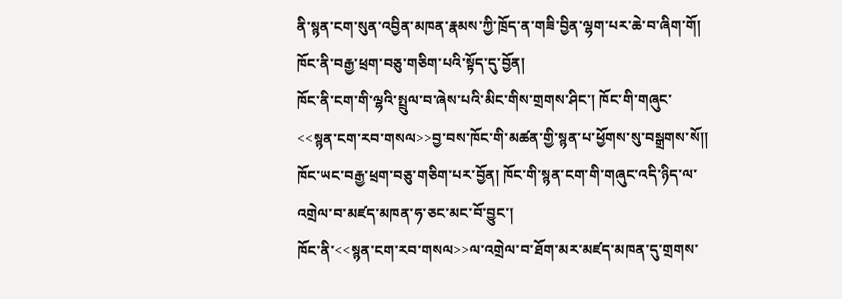ནི་སྙན་ངག་སུན་འབྱིན་མཁན་རྣམས་ཀྱི་ཁྲོད་ན་གཟི་བྱིན་ལྷག་པར་ཆེ་བ་ཞིག་གོ། ཁོང་ནི་བརྒྱ་ཕྲག་བཅུ་གཅིག་པའི་སྟོད་དུ་བྱོན།
ཁོང་ནི་ངག་གི་ལྷའི་སྤྲུལ་བ་ཞེས་པའི་མིང་གིས་གྲགས་ཤིང་། ཁོང་གི་གཞུང་<<སྙན་ངག་རབ་གསལ>>བྱ་བས་ཁོང་གི་མཚན་གྱི་སྙན་པ་ཕྱོགས་སུ་བསྒྲགས་སོ།། ཁོང་ཡང་བརྒྱ་ཕྲག་བཅུ་གཅིག་པར་བྱོན། ཁོང་གི་སྙན་ངག་གི་གཞུང་འདི་ཉིད་ལ་འགྲེལ་བ་མཛད་མཁན་ཧ་ཅང་མང་བོ་བྱུང་།
ཁོང་ནི་<<སྙན་ངག་རབ་གསལ>>ལ་འགྲེལ་བ་ཐོག་མར་མཛད་མཁན་དུ་གྲགས་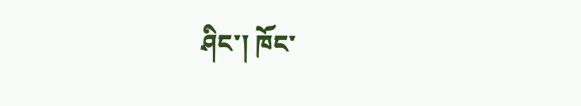ཤིང་། ཁོང་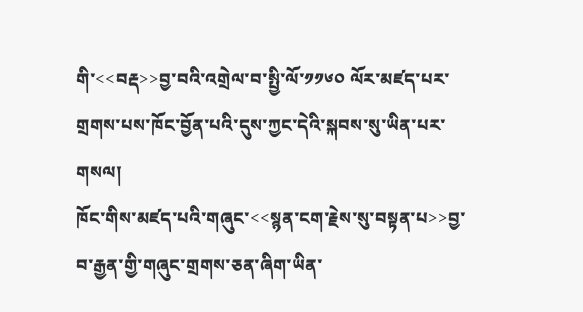གི་<<བརྡ>>བྱ་བའི་འགྲེལ་བ་སྤྱི་ལོ་༡༡༦༠ ལོར་མཛད་པར་གྲགས་པས་ཁོང་བྱོན་པའི་དུས་ཀྱང་དེའི་སྐབས་སུ་ཡིན་པར་གསལ།
ཁོང་གིས་མཛད་པའི་གཞུང་<<སྙན་ངག་རྗེས་སུ་བསྟན་པ>>བྱ་བ་རྒྱན་གྱི་གཞུང་གྲགས་ཅན་ཞིག་ཡིན་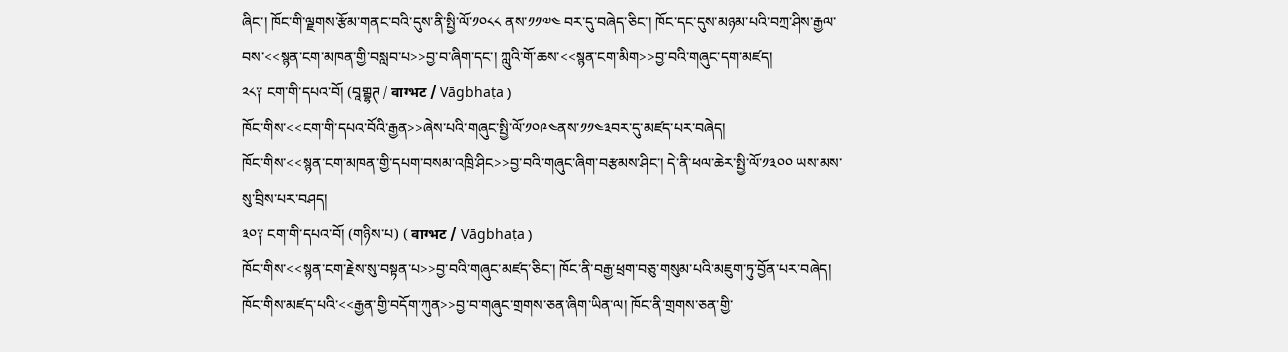ཞིང་། ཁོང་གི་ལྗགས་རྩོམ་གནང་བའི་དུས་ནི་སྤྱི་ལོ་༡༠༨༨ ནས་༡༡༧༤ བར་དུ་བཞེད་ཅིང་། ཁོང་དང་དུས་མཉམ་པའི་བཀྲ་ཤིས་རྒྱལ་བས་<<སྙན་ངག་མཁན་གྱི་བསླབ་པ>>བྱ་བ་ཞིག་དང་། ཀླུའི་གོ་ཆས་<<སྙན་ངག་མིག>>བྱ་བའི་གཞུང་དག་མཛད།
༢༨༑ ངག་གི་དཔའ་བོ། (བཱགྦྷཊ / वाग्भट / Vāgbhaṭa )
ཁོང་གིས་<<ངག་གི་དཔའ་བོའི་རྒྱན>>ཞེས་པའི་གཞུང་སྤྱི་ལོ་༡༠༩༤ནས་༡༡༤༣བར་དུ་མཛད་པར་བཞེད།
ཁོང་གིས་<<སྙན་ངག་མཁན་གྱི་དཔག་བསམ་འཁྲི་ཤིང>>བྱ་བའི་གཞུང་ཞིག་བརྩམས་ཤིང་། དེ་ནི་ཕལ་ཆེར་སྤྱི་ལོ་༡༣༠༠ ཡས་མས་སུ་བྲིས་པར་བཤད།
༣༠༑ ངག་གི་དཔའ་བོ། (གཉིས་པ) ( वाग्भट / Vāgbhaṭa )
ཁོང་གིས་<<སྙན་ངག་རྗེས་སུ་བསྟན་པ>>བྱ་བའི་གཞུང་མཛད་ཅིང་། ཁོང་ནི་བརྒྱ་ཕྲག་བཅུ་གསུམ་པའི་མཇུག་ཏུ་བྱོན་པར་བཞེད།
ཁོང་གིས་མཛད་པའི་<<རྒྱན་གྱི་བདོག་ཀུན>>བྱ་བ་གཞུང་གྲགས་ཅན་ཞིག་ཡིན་ལ། ཁོང་ནི་གྲགས་ཅན་གྱི་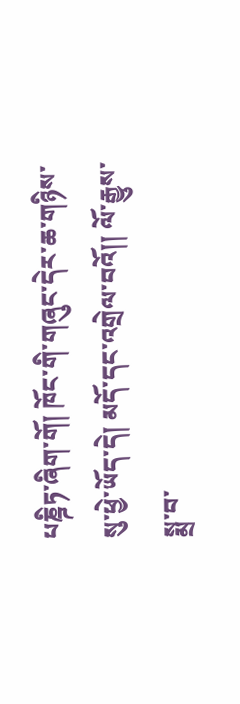པཎྜིཏ་ཞིག་གོ། ཁོང་གི་གཞུང་དེར་ཆ་གཉིས་སུ་ཕྱེ་ཡོད་དེ། མདོ་དང་འགྲེལ་བའོ།། ལོ་རྒྱུས་སྨྲ་བ་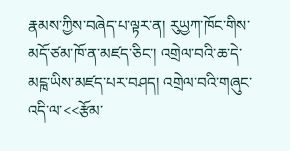རྣམས་ཀྱིས་བཞེད་པ་ལྟར་ན། རུཡྱཀ་ཁོང་གིས་མདོ་ཙམ་ཁོ་ན་མཛད་ཅིང་། འགྲེལ་བའི་ཆ་དེ་མངྑ་ཡིས་མཛད་པར་བཤད། འགྲེལ་བའི་གཞུང་འདི་ལ་<<རྩོམ་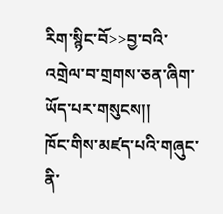རིག་སྙིང་བོ>>བྱ་བའི་འགྲེལ་བ་གྲགས་ཅན་ཞིག་ཡོད་པར་གསུངས།།
ཁོང་གིས་མཛད་པའི་གཞུང་ནི་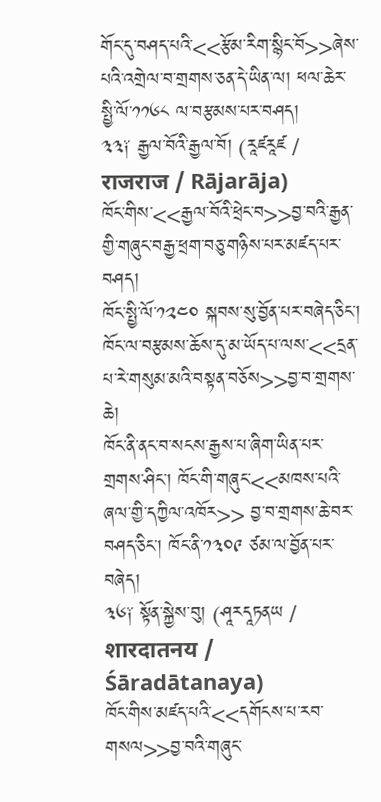གོང་དུ་བཤད་པའི་<<རྩོམ་རིག་སྙིང་བོ>>ཞེས་པའི་འགྲེལ་བ་གྲགས་ཅན་དེ་ཡིན་ལ། ཕལ་ཆེར་སྤྱི་ལོ་༡༡༦༨ ལ་བརྩམས་པར་བཤད།
༣༣༑ རྒྱལ་བོའི་རྒྱལ་བོ། (རཱཛརཱཛ / राजराज / Rājarāja)
ཁོང་གིས་<<རྒྱལ་བོའི་ཕྲེང་བ>>བྱ་བའི་རྒྱན་གྱི་གཞུང་བརྒྱ་ཕྲག་བཅུ་གཉིས་པར་མཛད་པར་བཤད།
ཁོང་སྤྱི་ལོ་༡༢༤༠ སྐབས་སུ་བྱོན་པར་བཞེད་ཅིང་། ཁོང་ལ་བརྩམས་ཆོས་དུ་མ་ཡོད་པ་ལས་<<དྲན་པ་རེ་གསུམ་མའི་བསྟན་བཅོས>>བྱ་བ་གྲགས་ཆེ།
ཁོང་ནི་ནང་བ་སངས་རྒྱས་པ་ཞིག་ཡིན་པར་གྲགས་ཤིང་། ཁོང་གི་གཞུང་<<མཁས་པའི་ཞལ་གྱི་དཀྱིལ་འཁོར>> བྱ་བ་གྲགས་ཆེ་བར་བཤད་ཅིང་། ཁོང་ནི་༡༣༠༩ ཙམ་ལ་བྱོན་པར་བཞེད།
༣༦༑ སྟོན་སྐྱེས་བུ། (ཤཱརདཱཏནཡ / शारदातनय / Śāradātanaya)
ཁོང་གིས་མཛད་པའི་<<དགོངས་པ་རབ་གསལ>>བྱ་བའི་གཞུང་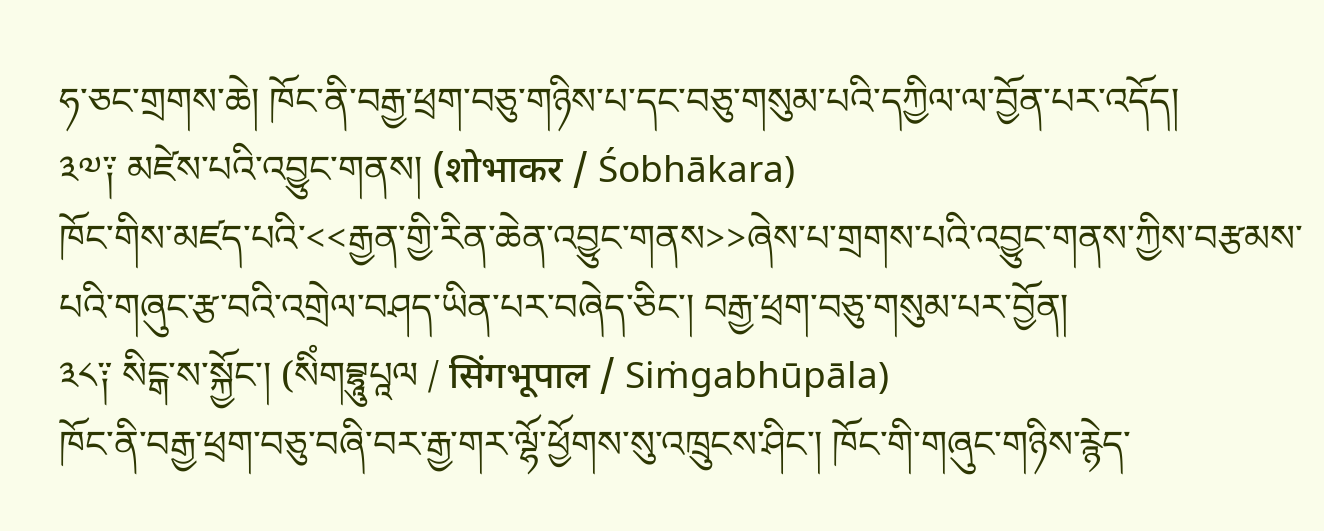ཧ་ཅང་གྲགས་ཆེ། ཁོང་ནི་བརྒྱ་ཕྲག་བཅུ་གཉིས་པ་དང་བཅུ་གསུམ་པའི་དཀྱིལ་ལ་བྱོན་པར་འདོད།
༣༧༑ མཛེས་པའི་འབྱུང་གནས། (शोभाकर / Śobhākara)
ཁོང་གིས་མཛད་པའི་<<རྒྱན་གྱི་རིན་ཆེན་འབྱུང་གནས>>ཞེས་པ་གྲགས་པའི་འབྱུང་གནས་ཀྱིས་བརྩམས་པའི་གཞུང་རྩ་བའི་འགྲེལ་བཤད་ཡིན་པར་བཞེད་ཅིང་། བརྒྱ་ཕྲག་བཅུ་གསུམ་པར་བྱོན།
༣༨༑ སིངྒ་ས་སྐྱོང་། (སིཾགབྷཱུཔཱལ / सिंगभूपाल / Siṁgabhūpāla)
ཁོང་ནི་བརྒྱ་ཕྲག་བཅུ་བཞི་བར་རྒྱ་གར་ལྷོ་ཕྱོགས་སུ་འཁྲུངས་ཤིང་། ཁོང་གི་གཞུང་གཉིས་རྙེད་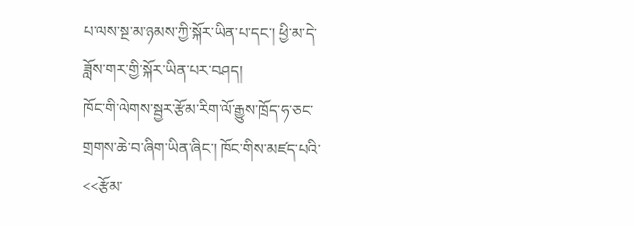པ་ལས་སྔ་མ་ཉམས་ཀྱི་སྐོར་ཡིན་པ་དང་། ཕྱི་མ་དེ་ཟློས་གར་གྱི་སྐོར་ཡིན་པར་བཤད།
ཁོང་གི་ལེགས་སྦྱར་རྩོམ་རིག་ལོ་རྒྱུས་ཁྲོད་ཧ་ཅང་གྲགས་ཆེ་བ་ཞིག་ཡིན་ཞིང་། ཁོང་གིས་མཛད་པའི་<<རྩོམ་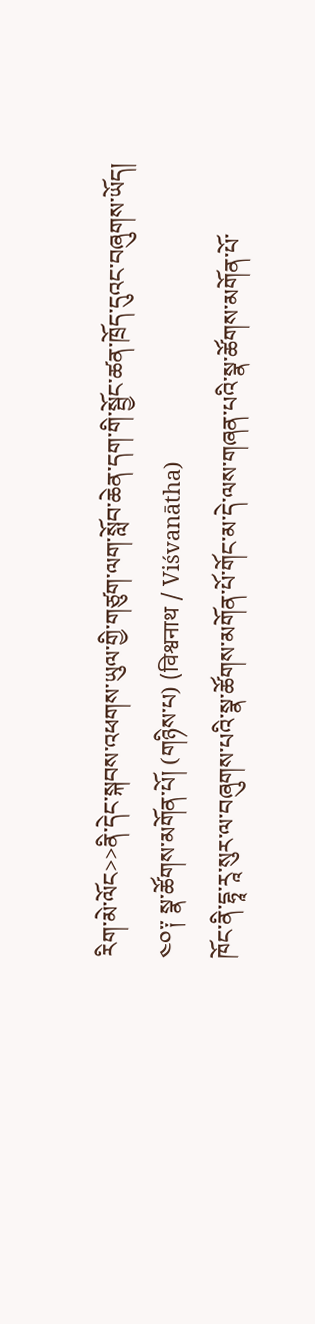རིག་མེ་ལོང>>ནི་དེང་སྐབས་འཕགས་ཡུལ་གྱི་གཙུག་ལག་སློབ་ཆེན་དག་གི་སྦྱོང་ཚན་ཁྲོད་དུའང་བཞུགས་ཡོད།
༤༠༑ སྣ་ཚོགས་མགོན་པོ། (གཉིས་པ) (विश्वनाथ / Viśvanātha)
ཁོང་ནི་དྷཱ་རཱ་སུར་ལ་བཞུགས་པའི་སྣ་ཚོགས་མགོན་པོ་གོང་མ་དེ་ལས་གཞན་པའི་སྣ་ཚོགས་མགོན་པོ་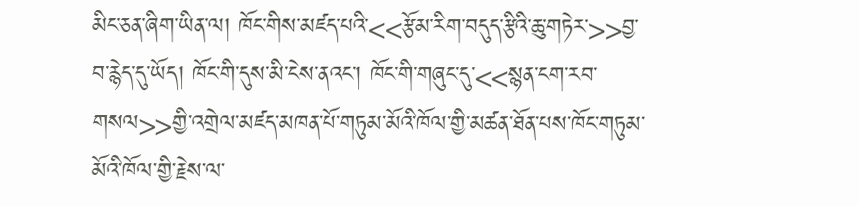མིང་ཅན་ཞིག་ཡིན་ལ། ཁོང་གིས་མཛད་པའི་<<རྩོམ་རིག་བདུད་རྩིའི་ཆུ་གཏེར་>>བྱ་བ་རྙེད་དུ་ཡོད། ཁོང་གི་དུས་མི་ངེས་ནའང་། ཁོང་གི་གཞུང་དུ་<<སྙན་ངག་རབ་གསལ>>གྱི་འགྲེལ་མཛད་མཁན་པོ་གཏུམ་མོའི་ཁོལ་གྱི་མཚན་ཐོན་པས་ཁོང་གཏུམ་མོའི་ཁོལ་གྱི་རྗེས་ལ་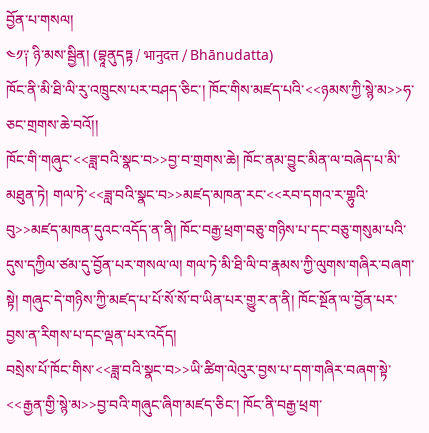བྱོན་པ་གསལ།
༤༡༑ ཉི་མས་སྦྱིན། (བྷཱནུདཏྟ / भानुदत्त / Bhānudatta)
ཁོང་ནི་མི་ཐི་ལི་རུ་འཁྲུངས་པར་བཤད་ཅིང་། ཁོང་གིས་མཛད་པའི་<<ཉམས་ཀྱི་སྙེ་མ>>ཧ་ཅང་གྲགས་ཆེ་བའོ།།
ཁོང་གི་གཞུང་<<ཟླ་བའི་སྣང་བ>>བྱ་བ་གྲགས་ཆེ། ཁོང་ནམ་བྱུང་མིན་ལ་བཞེད་པ་མི་མཐུན་ཏེ། གལ་ཏེ་<<ཟླ་བའི་སྣང་བ>>མཛད་མཁན་རང་<<རབ་དགའ་ར་གྷུའི་བུ>>མཛད་མཁན་དུའང་འདོད་ན་ནི། ཁོང་བརྒྱ་ཕྲག་བཅུ་གཉིས་པ་དང་བཅུ་གསུམ་པའི་དུས་དཀྱིལ་ཙམ་དུ་བྱོན་པར་གསལ་ལ། གལ་ཏེ་མི་ཐི་ལི་བ་རྣམས་ཀྱི་ལུགས་གཞིར་བཞག་སྟེ། གཞུང་དེ་གཉིས་ཀྱི་མཛད་པ་པོ་སོ་སོ་བ་ཡིན་པར་གྱུར་ན་ནི། ཁོང་སྔོན་ལ་བྱོན་པར་བྱས་ན་རིགས་པ་དང་ལྡན་པར་འདོད།
བསྲེས་པོ་ཁོང་གིས་<<ཟླ་བའི་སྣང་བ>>ཡི་ཚིག་ལེའུར་བྱས་པ་དག་གཞིར་བཞག་སྟེ་<<རྒྱན་གྱི་སྙེ་མ>>བྱ་བའི་གཞུང་ཞིག་མཛད་ཅིང་། ཁོང་ནི་བརྒྱ་ཕྲག་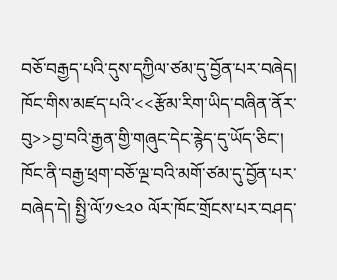བཅོ་བརྒྱད་པའི་དུས་དཀྱིལ་ཙམ་དུ་བྱོན་པར་བཞེད།
ཁོང་གིས་མཛད་པའི་<<རྩོམ་རིག་ཡིད་བཞིན་ནོར་བུ>>བྱ་བའི་རྒྱན་གྱི་གཞུང་དེང་རྙེད་དུ་ཡོད་ཅིང་། ཁོང་ནི་བརྒྱ་ཕྲག་བཅོ་ལྔ་བའི་མགོ་ཙམ་དུ་བྱོན་པར་བཞེད་དེ། སྤྱི་ལོ་༡༤༢༠ ལོར་ཁོང་གྲོངས་པར་བཤད་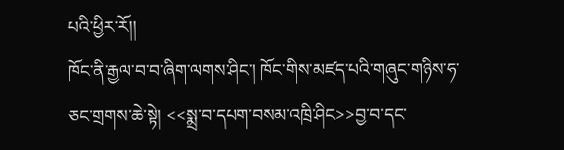པའི་ཕྱིར་རོ།།
ཁོང་ནི་རྒྱལ་བ་བ་ཞིག་ལགས་ཤིང་། ཁོང་གིས་མཛད་པའི་གཞུང་གཉིས་ཧ་ཅང་གྲགས་ཆེ་སྟེ། <<སྨྲ་བ་དཔག་བསམ་འཁྲི་ཤིང>>བྱ་བ་དང་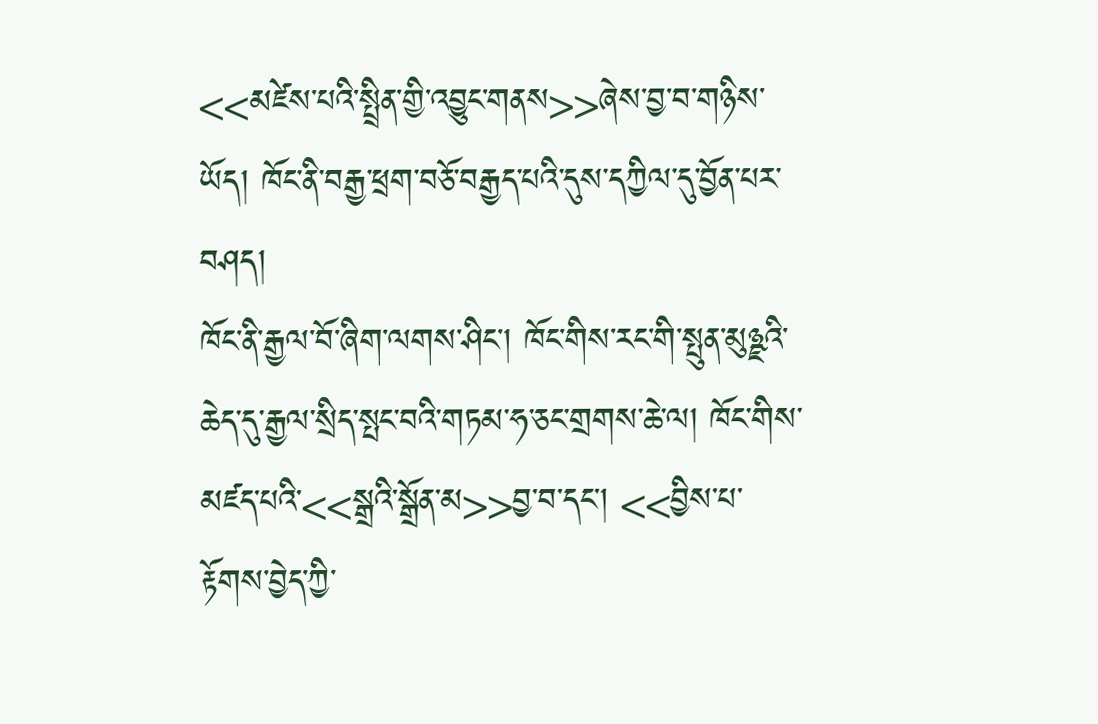<<མཛེས་པའི་སྤྲིན་གྱི་འབྱུང་གནས>>ཞེས་བྱ་བ་གཉིས་ཡོད། ཁོང་ནི་བརྒྱ་ཕྲག་བཅོ་བརྒྱད་པའི་དུས་དཀྱིལ་དུ་བྱོན་པར་བཤད།
ཁོང་ནི་རྒྱལ་བོ་ཞིག་ལགས་ཤིང་། ཁོང་གིས་རང་གི་སྤུན་མུཉྫའི་ཆེད་དུ་རྒྱལ་སྲིད་སྤང་བའི་གཏམ་ཧ་ཅང་གྲགས་ཆེ་ལ། ཁོང་གིས་མཛད་པའི་<<སྒྲའི་སྒྲོན་མ>>བྱ་བ་དང་། <<བྱིས་པ་རྟོགས་བྱེད་ཀྱི་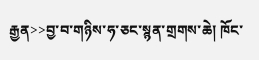རྒྱན>>བྱ་བ་གཉིས་ཧ་ཅང་སྙན་གྲགས་ཆེ། ཁོང་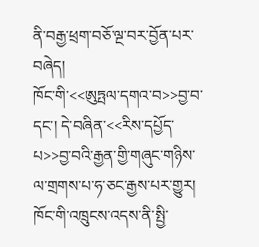ནི་བརྒྱ་ཕྲག་བཅོ་ལྔ་བར་བྱོན་པར་བཞེད།
ཁོང་གི་<<ཨུཏྤལ་དགའ་བ>>བྱ་བ་དང་། དེ་བཞིན་<<རིས་དཔྱོད་པ>>བྱ་བའི་རྒྱན་གྱི་གཞུང་གཉིས་ལ་གྲགས་པ་ཧ་ཅང་རྒྱས་པར་གྱུར། ཁོང་གི་འཁྲུངས་འདས་ནི་སྤྱི་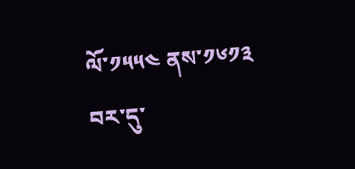ལོ་༡༥༥༤ ནས་༡༦༡༣ བར་དུ་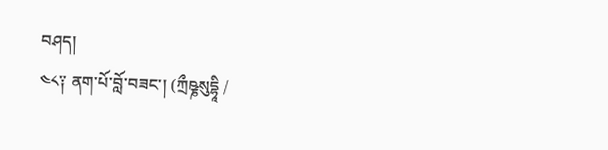བཤད།
༤༨༑ ནག་པོ་བློ་བཟང་། (ཀྲྀཥྞསུདྷཱི /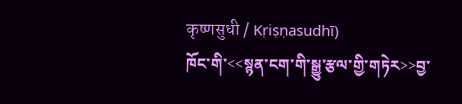कृष्णसुधी / Kṛiṣṇasudhī)
ཁོང་གི་<<སྙན་ངག་གི་སྒྱུ་རྩལ་གྱི་གཏེར>>བྱ་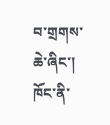བ་གྲགས་ཆེ་ཞིང་། ཁོང་ནི་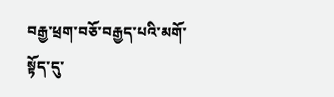བརྒྱ་ཕྲག་བཅོ་བརྒྱད་པའི་མགོ་སྟོད་དུ་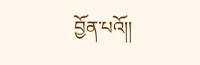བྱོན་པའོ།།